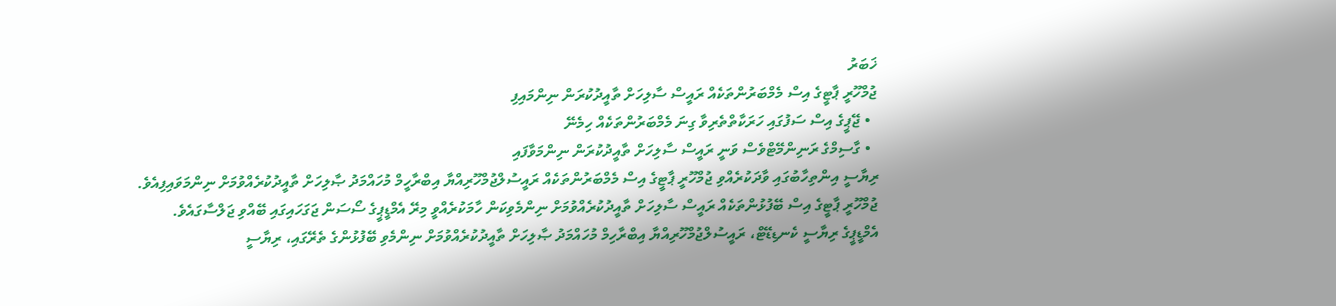ޚަބަރު
ޖުމްހޫރީ ޕާޓީގެ އިސް މެމްބަރުންތަކެއް ރައީސް ސާލިހަށް ތާއީދުކުރަން ނިންމައިފި
  • ޖޭޕީގެ އިސް ސަފުގައި ހަރަކާތްތެރިވާ ގިނަ މެމްބަރުންތަކެއް ހިމެނޭ
  • ގާސިމްގެ ރަނިންމޭޓްވެސް ވަނީ ރައީސް ސާލިހަށް ތާއީދުކުރަން ނިންމަވާފައި
ރިޔާސީ އިންތިހާބުގައި ވާދަކުރެއްވި ޖުމްހޫރީ ޕާޓީގެ އިސް މެމްބަރުންތަކެއް ރައީސުލްޖުމްހޫރިއްޔާ އިބްރާހީމް މުހައްމަދު ޞާލިހަށް ތާއީދުކުރެއްވުމަށް ނިންމަވައިފިއެވެ.
ޖުމްހޫރީ ޕާޓީގެ އިސް ބޭފުޅުންތަކެއް ރައީސް ސާލިހަށް ތާއީދުކުރެއްވުމަށް ނިންމެވިކަން ހާމަކުރެއްވީ މިރޭ އެމްޑީޕީގެ ސޯސަން ޖަގަހައިގައި ބޭއްވި ޖަލްސާގައެވެ.
އެމްޑީޕީގެ ރިޔާސީ ކެނޑިޑޭޓް، ރައީސުލްޖުމްހޫރިއްޔާ އިބްރާހިމް މުހައްމަދު ޞާލިހަށް ތާއީދުކުރެއްވުމަށް ނިންމެވި ބޭފުޅުންގެ ތެރޭގައި، ރިޔާސީ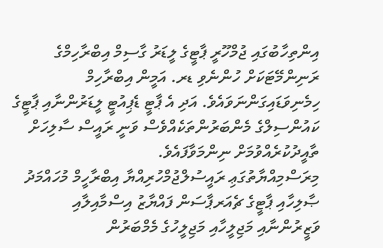އިންތިހާބުގައި ޖުމްހޫރީ ޕާޓީގެ ލީޑަރު ގާސިމް އިބްރާހިމްގެ ރަނިންމޭޓަކަށް ހުންނެވި ޑރ. އަމީން އިބްރާހިމް ހިމެނިވަޑައިގަންނަވައެވެ. އަދި އެ ޕާޓީ ޑެޕިއުޓީ ލީޑަރުންނާއި ޕާޓީގެ ކައުންސިލްގެ މެންބަރުންތަކެއްވެސް ވަނީ ރައީސް ސާލިހަށް ތާއީދުކުރެއްވުމަށް ނިންމަވާފައެވެ.
މިރަސްމިއްޔާތުގަޢި ރައީސުލްޖުމްހުރިއްޔާ އިބްރާހީމް މުހައްމަދު ޞާލިހާއި ޕާޓީގެ ޗެއަރޕާސަން ފައްޔާޒު އިސްމާއިލާއި ވަޒީރުންނާއި މަޖިލީހާއި މަޖިލީހުގެ މެމްބަރުން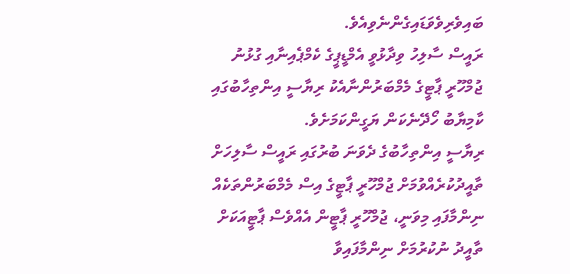ބައިވެރިވެވަޑައިގެންނެވިއެވެ.
ރައީސް ސާލިހު ވިދާޅުވީ އެމްޑީޕީގެ ކެމްޕެއިނާއި ގުޅުނު ޖުމްހޫރީ ޕާޓީގެ މެމްބަރުންނާއެކު ރިޔާސީ އިންތިހާބުގައި ކާމިޔާބު ހޯދޭނެކަން ޔަގީންކަމަށެވެ.
ރިޔާސީ އިންތިހާބުގެ ދެވަނަ ބުރުގައި ރައީސް ސާލިހަށް ތާއީދުކުރެއްވުމަށް ޖުމްހޫރީ ޕާޓީގެ އިސް މެމްބަރުންތަކެއް ނިންމާފައި މިވަނީ، ޖުމްހޫރީ ޕާޓީން އެއްވެސް ޕާޓީއަކަށް ތާއީދު ނުކުރުމަށް ނިންމާފައިވާ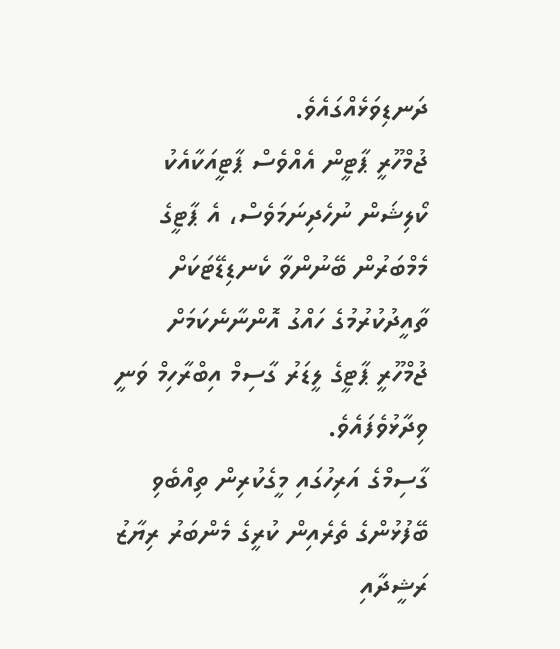ދަނޑިވަޅެއްގައެވެ.
ޖުމްހޫރީ ޕާޓީން އެއްވެސް ޕާޓީއަކާއެކު ކޯލިޝަން ނުހެދިނަމަވެސް، އެ ޕާޓީގެ މެމްބަރުން ބޭނުންވާ ކެނޑިޑޭޓަކަށް ތާއީދުކުރުމުގެ ހައްގު އޮންނާނެކަމަށް ޖުމްހޫރީ ޕާޓީގެ ލީޑަރު ގާސިމް އިބްރާހިމް ވަނީ ވިދާޅުވެފައެވެ.
ގާސިމްގެ އަރިހުގައި މީގެކުރިން ތިއްބެވި ބޭފުޅުންގެ ތެރެއިން ކުރީގެ މެންބަރު ރިޔާޒު ރަޝީދާއި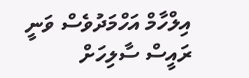އިލްހާމް އަހްމަދުވެސް ވަނީ ރައީސް ސާލިހަށް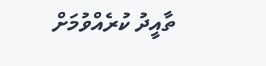ތާއީދު ކުރެއްވުމަށް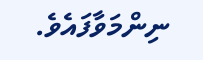ނިންމަވާފައެވެ.